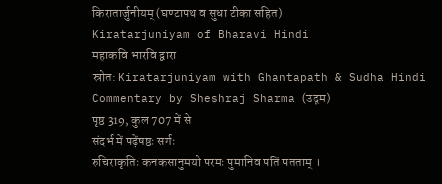किरातार्जुनीयम् (घण्टापथ व सुधा टीका सहित)
Kiratarjuniyam of Bharavi Hindi
महाकवि भारवि द्वारा
स्रोत: Kiratarjuniyam with Ghantapath & Sudha Hindi Commentary by Sheshraj Sharma (उद्गम)
पृष्ठ 319, कुल 707 में से
संदर्भ में पढ़ेंषष्ठः सर्गः
रुचिराकृतिः कनकसानुमयो परमः पुमानिव पतिं पतताम् ।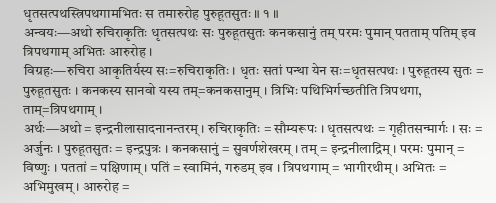धृतसत्पथस्त्रिपथगामभितः स तमारुरोह पुरुहूतसुतः ॥ १ ॥
अन्वयः—अथो रुचिराकृतिः धृतसत्पथः सः पुरुहूतसुतः कनकसानुं तम् परमः पुमान् पतताम् पतिम् इव त्रिपथगाम् अभितः आरुरोह ।
विग्रहः—रुचिरा आकृतिर्यस्य सः=रुचिराकृतिः । धृतः सतां पन्था येन सः=धृतसत्पथः । पुरुहूतस्य सुतः = पुरुहूतसुतः । कनकस्य सानवो यस्य तम्=कनकसानुम् । त्रिभिः पथिभिर्गच्छतीति त्रिपथगा, ताम्=त्रिपथगाम् ।
अर्थः—अथो = इन्द्रनीलासादनानन्तरम् । रुचिराकृतिः = सौम्यरूपः । धृतसत्पथः = गृहीतसन्मार्गः । सः = अर्जुनः । पुरुहूतसुतः = इन्द्रपुत्रः । कनकसानुं = सुवर्णशेखरम् । तम् = इन्द्रनीलाद्रिम् । परमः पुमान् = विष्णुः । पततां = पक्षिणाम् । पतिं = स्वामिनं, गरुडम् इव । त्रिपथगाम् = भागीरथीम् । अभितः = अभिमुखम् । आरुरोह =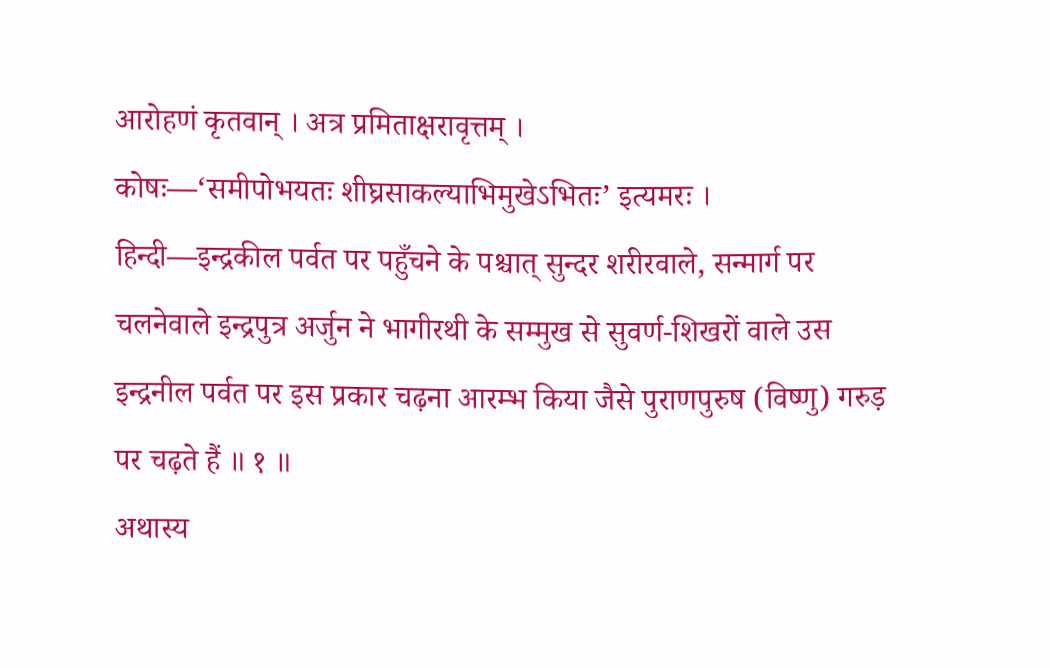आरोहणं कृतवान् । अत्र प्रमिताक्षरावृत्तम् ।
कोषः—‘समीपोभयतः शीघ्रसाकल्याभिमुखेऽभितः’ इत्यमरः ।
हिन्दी—इन्द्रकील पर्वत पर पहुँचने के पश्चात् सुन्दर शरीरवाले, सन्मार्ग पर चलनेवाले इन्द्रपुत्र अर्जुन ने भागीरथी के सम्मुख से सुवर्ण-शिखरों वाले उस इन्द्रनील पर्वत पर इस प्रकार चढ़ना आरम्भ किया जैसे पुराणपुरुष (विष्णु) गरुड़ पर चढ़ते हैं ॥ १ ॥
अथास्य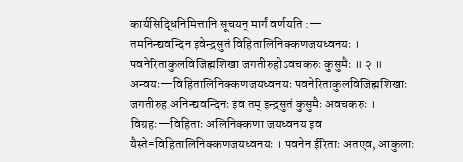कार्यसिद्धिनिमित्तानि सूचयन् मार्गं वर्णयति :—
तमनिन्द्यवन्दिन इवेन्द्रसुतं विहितालिनिक्कणजयध्वनयः ।
पवनेरिताकुलविजिह्मशिखा जगतीरुहोऽवचकरुः कुसुमैः ॥ २ ॥
अन्वयः—विहितालिनिक्कणजयध्वनयः पवनेरिताकुलविजिह्मशिखाः जगतीरुह अनिन्द्यवन्दिनः इव तम् इन्द्रसुतं कुसुमैः अवचकरुः ।
विग्रहः—विहिताः अलिनिक्कणा जयध्वनय इव यैस्ते=विहितालिनिक्कणजयध्वनयः । पवनेन ईरिताः अतएव, आकुलाः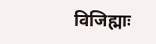विजिह्माः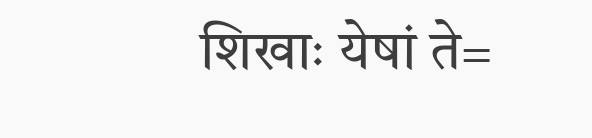शिखाः येषां ते=